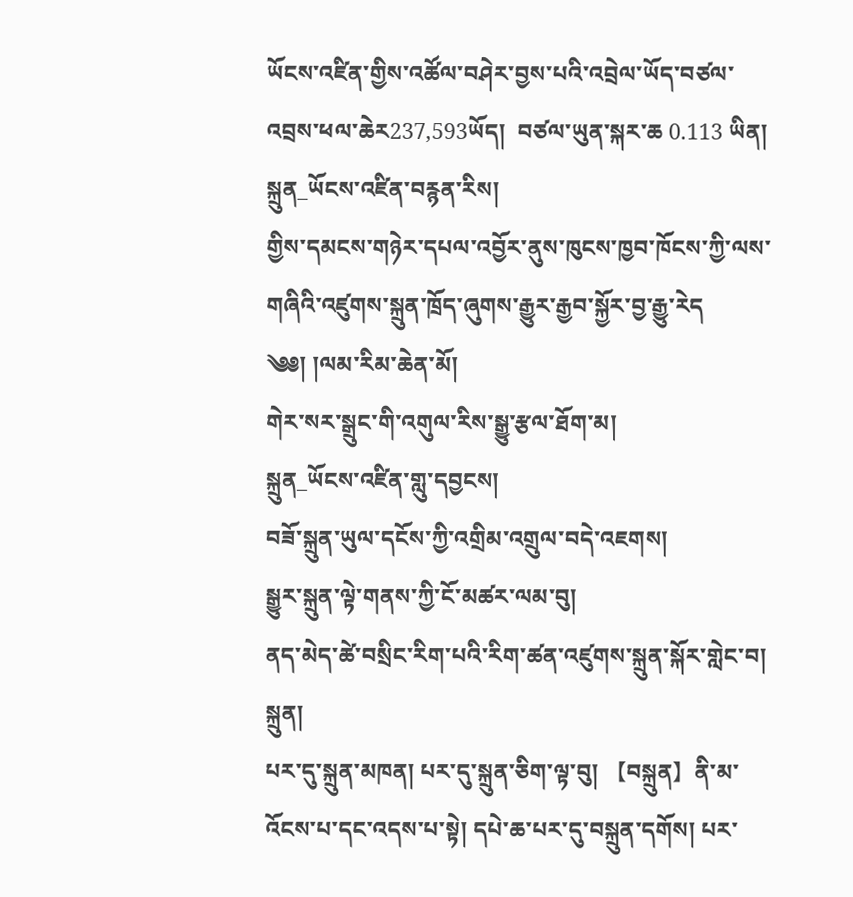ཡོངས་འཛིན་གྱིས་འཚོལ་བཤེར་བྱས་པའི་འབྲེལ་ཡོད་བཙལ་འབྲས་ཕལ་ཆེར237,593ཡོད།  བཙལ་ཡུན་སྐར་ཆ 0.113 ཡིན།
སྐྲུན_ཡོངས་འཛིན་བརྙན་རིས།
གྱིས་དམངས་གཉེར་དཔལ་འབྱོར་ནུས་ཁུངས་ཁྱབ་ཁོངས་ཀྱི་ལས་གཞིའི་འཛུགས་སྐྲུན་ཁྲོད་ཞུགས་རྒྱུར་རྒྱབ་སྐྱོར་བྱ་རྒྱུ་རེད
༄༅། །ལམ་རིམ་ཆེན་མོ།
གེར་སར་སྒྲུང་གི་འགུལ་རིས་སྒྱུ་རྩལ་ཐོག་མ།
སྐྲུན_ཡོངས་འཛིན་གླུ་དབྱངས།
བཟོ་སྐྲུན་ཡུལ་དངོས་ཀྱི་འགྲིམ་འགྲུལ་བདེ་འཇགས།
སྒྱུར་སྐྲུན་ལྟེ་གནས་ཀྱི་ངོ་མཚར་ལམ་བུ།
ནད་མེད་ཚེ་བསྲིང་རིག་པའི་རིག་ཚན་འཛུགས་སྐྲུན་སྐོར་གླེང་བ།
སྐྲུན།
པར་དུ་སྐྲུན་མཁན། པར་དུ་སྐྲུན་ཅིག་ལྟ་བུ། 【བསྐྲུན】ནི་མ་འོངས་པ་དང་འདས་པ་སྟེ། དཔེ་ཆ་པར་དུ་བསྐྲུན་དགོས། པར་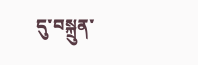དུ་བསྐྲུན་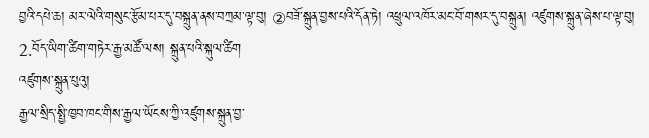བྱའི་དཔེ་ཆ། མར་ལེའི་གསུང་རྩོམ་པར་དུ་བསྐྲུན་ནས་བཀྲམ་ལྟ་བུ། ②བཟོ་སྐྲུན་བྱས་པའི་དོན་ཏེ། འཕྲུལ་འཁོར་མང་བོ་གསར་དུ་བསྐྲུན། འཛུགས་སྐྲུན་ཞེས་པ་ལྟ་བུ། 2.བོད་ཡིག་ཚིག་གཏེར་རྒྱ་མཚོ་ལས། སྐྲུན་པའི་སྐུལ་ཚིག
འཛུགས་སྐྲུན་པུའུ།
རྒྱལ་སྲིད་སྤྱི་ཁྱབ་ཁང་གིས་རྒྱལ་ཡོངས་ཀྱི་འཛུགས་སྐྲུན་བྱ་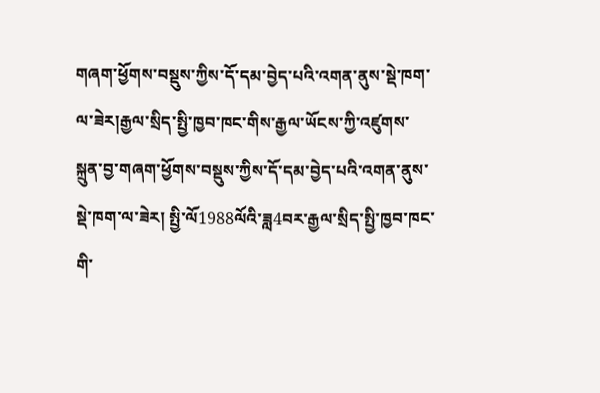གཞག་ཕྱོགས་བསྡུས་ཀྱིས་དོ་དམ་བྱེད་པའི་འགན་ནུས་སྡེ་ཁག་ལ་ཟེར།རྒྱལ་སྲིད་སྤྱི་ཁྱབ་ཁང་གིས་རྒྱལ་ཡོངས་ཀྱི་འཛུགས་སྐྲུན་བྱ་གཞག་ཕྱོགས་བསྡུས་ཀྱིས་དོ་དམ་བྱེད་པའི་འགན་ནུས་སྡེ་ཁག་ལ་ཟེར། སྤྱི་ལོ1988ལོའི་ཟླ4བར་རྒྱལ་སྲིད་སྤྱི་ཁྱབ་ཁང་གི་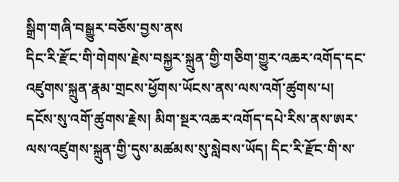སྒྲིག་གཞི་བསྒྱུར་བཅོས་བྱས་ནས
དིང་རི་རྫོང་གི་གེགས་རྗེས་བསྐྱར་སྐྲུན་གྱི་གཅིག་གྱུར་འཆར་འགོད་དང་འཛུགས་སྐྲུན་རྣམ་གྲངས་ཕྱོགས་ཡོངས་ནས་ལས་འགོ་ཚུགས་པ།
དངོས་སུ་འགོ་ཚུགས་རྗེས། མིག་སྔར་འཆར་འགོད་དཔེ་རིས་ནས་ཨར་ལས་འཛུགས་སྐྲུན་གྱི་དུས་མཚམས་སུ་སླེབས་ཡོད། དིང་རི་རྫོང་གི་ས་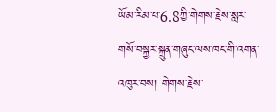ཡོམ་རིམ་པ་6.8ཀྱི་གེགས་རྗེས་སླར་གསོ་བསྐྱར་སྐྲུན་གཞུང་ལས་ཁང་གི་འགན་འཁུར་བས། གེགས་རྗེས་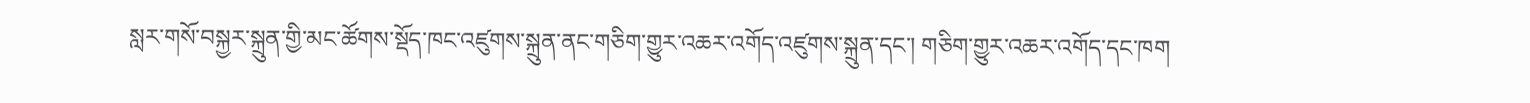སླར་གསོ་བསྐྱར་སྐྲུན་གྱི་མང་ཚོགས་སྡོད་ཁང་འཛུགས་སྐྲུན་ནང་གཅིག་གྱུར་འཆར་འགོད་འཛུགས་སྐྲུན་དང་། གཅིག་གྱུར་འཆར་འགོད་དང་ཁག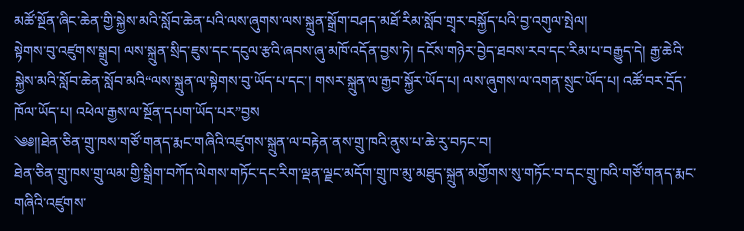མཚོ་སྔོན་ཞིང་ཆེན་གྱི་སྐྱེས་མའི་སློབ་ཆེན་པའི་ལས་ཞུགས་ལས་སྐྲུན་སྒྲོག་བཤད་མཐོ་རིམ་སློབ་གྲྭར་བསྐྱོད་པའི་བྱ་འགུལ་སྤེལ།
སྟེགས་བུ་འཛུགས་སྒྲུབ། ལས་སྐྲུན་སྲིད་ཇུས་དང་དངུལ་རྩའི་ཞབས་ཞུ་མཁོ་འདོན་བྱས་ཏེ། དངོས་གཉེར་བྱེད་ཐབས་རབ་དང་རིམ་པ་བརྒྱུད་དེ། རྒྱ་ཆེའི་སྐྱེས་མའི་སློབ་ཆེན་སློབ་མའི“ལས་སྐྲུན་ལ་སྟེགས་བུ་ཡོད་པ་དང་། གསར་སྐྲུན་ལ་རྒྱབ་སྐྱོར་ཡོད་པ། ལས་ཞུགས་ལ་འགན་སྲུང་ཡོད་པ། འཚོ་བར་དྲོད་ཁོལ་ཡོད་པ། འཕེལ་རྒྱས་ལ་སྔོན་དཔག་ཡོད་པར”བྱས
༄༅།།ཐེན་ཅིན་གྲུ་ཁས་གཙོ་གནད་རྨང་གཞིའི་འཛུགས་སྐྲུན་ལ་བརྟེན་ནས་གྲུ་ཁའི་ནུས་པ་ཆེ་རུ་བཏང་བ།
ཐེན་ཅིན་གྲུ་ཁས་གྲུ་ལམ་གྱི་སྒྲིག་བཀོད་ལེགས་གཏོང་དང་རིག་ལྡན་ལྗང་མདོག་གྲུ་ཁ་མུ་མཐུད་སྐྲུན་མགྱོགས་སུ་གཏོང་བ་དང་གྲུ་ཁའི་གཙོ་གནད་རྨང་གཞིའི་འཛུགས་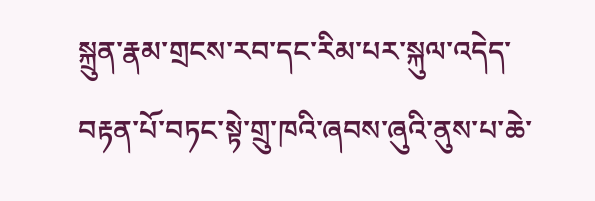སྐྲུན་རྣམ་གྲངས་རབ་དང་རིམ་པར་སྐུལ་འདེད་བརྟན་པོ་བཏང་སྟེ་གྲུ་ཁའི་ཞབས་ཞུའི་ནུས་པ་ཆེ་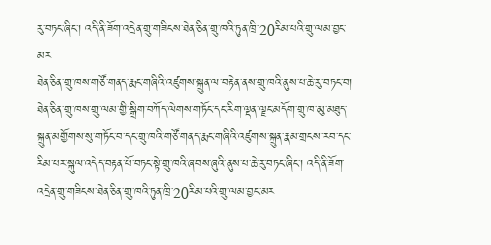རུ་བཏང་ཞིང་། འདི་ནི་ཟོག་འདྲེན་གྲུ་གཟིངས་ཐེན་ཅིན་གྲུ་ཁའི་ཏུན་ཁྲི་20རིམ་པའི་གྲུ་ལམ་བྱང་མར
ཐེན་ཅིན་གྲུ་ཁས་གཙོ་གནད་རྨང་གཞིའི་འཛུགས་སྐྲུན་ལ་བརྟེན་ནས་གྲུ་ཁའི་ནུས་པ་ཆེ་རུ་བཏང་བ།
ཐེན་ཅིན་གྲུ་ཁས་གྲུ་ལམ་གྱི་སྒྲིག་བཀོད་ལེགས་གཏོང་དང་རིག་ལྡན་ལྗང་མདོག་གྲུ་ཁ་མུ་མཐུད་སྐྲུན་མགྱོགས་སུ་གཏོང་བ་དང་གྲུ་ཁའི་གཙོ་གནད་རྨང་གཞིའི་འཛུགས་སྐྲུན་རྣམ་གྲངས་རབ་དང་རིམ་པར་སྐུལ་འདེད་བརྟན་པོ་བཏང་སྟེ་གྲུ་ཁའི་ཞབས་ཞུའི་ནུས་པ་ཆེ་རུ་བཏང་ཞིང་། འདི་ནི་ཟོག་འདྲེན་གྲུ་གཟིངས་ཐེན་ཅིན་གྲུ་ཁའི་ཏུན་ཁྲི་20རིམ་པའི་གྲུ་ལམ་བྱང་མར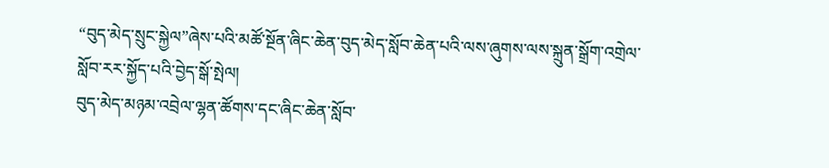“བུད་མེད་སྲུང་སྐྱེལ”ཞེས་པའི་མཚོ་སྔོན་ཞིང་ཆེན་བུད་མེད་སློབ་ཆེན་པའི་ལས་ཞུགས་ལས་སྐྲུན་སྒྲོག་འགྲེལ་སློབ་རར་སྐྱོད་པའི་བྱེད་སྒོ་སྤེལ།
བུད་མེད་མཉམ་འབྲེལ་ལྷན་ཚོགས་དང་ཞིང་ཆེན་སློབ་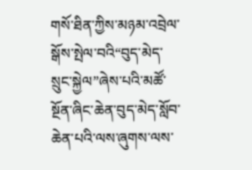གསོ་ཐིན་ཀྱིས་མཉམ་འབྲེལ་སྒོས་སྤེལ་བའི“བུད་མེད་སྲུང་སྐྱེལ”ཞེས་པའི་མཚོ་སྔོན་ཞིང་ཆེན་བུད་མེད་སློབ་ཆེན་པའི་ལས་ཞུགས་ལས་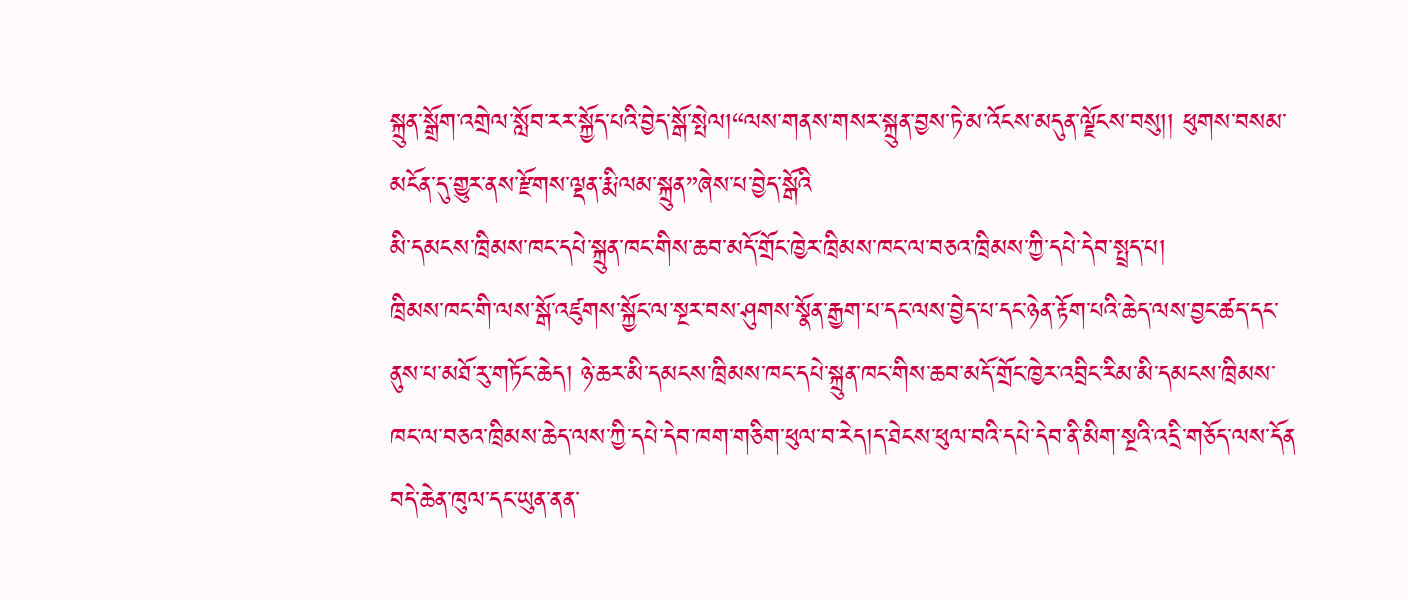སྐྲུན་སྒྲོག་འགྲེལ་སློབ་རར་སྐྱོད་པའི་བྱེད་སྒོ་སྤེལ།“ལས་གནས་གསར་སྐྲུན་བྱས་ཏེ་མ་འོངས་མདུན་ལྗོངས་བསུ།། ཕུགས་བསམ་མངོན་དུ་གྱུར་ནས་རྫོགས་ལྡན་རྨི་ལམ་སྐྲུན”ཞེས་པ་བྱེད་སྒོའི
མི་དམངས་ཁྲིམས་ཁང་དཔེ་སྐྲུན་ཁང་གིས་ཆབ་མདོ་གྲོང་ཁྱེར་ཁྲིམས་ཁང་ལ་བཅའ་ཁྲིམས་ཀྱི་དཔེ་དེབ་སྤྲད་པ།
ཁྲིམས་ཁང་གི་ལས་སྒོ་འཛུགས་སྐྱོང་ལ་སྔར་བས་ཤུགས་སྣོན་རྒྱག་པ་དང་ལས་བྱེད་པ་དང་ཉེན་རྟོག་པའི་ཆེད་ལས་བྱང་ཚད་དང་ནུས་པ་མཐོ་རུ་གཏོང་ཆེད། ཉེ་ཆར་མི་དམངས་ཁྲིམས་ཁང་དཔེ་སྐྲུན་ཁང་གིས་ཆབ་མདོ་གྲོང་ཁྱེར་འབྲིང་རིམ་མི་དམངས་ཁྲིམས་ཁང་ལ་བཅའ་ཁྲིམས་ཆེད་ལས་ཀྱི་དཔེ་དེབ་ཁག་གཅིག་ཕུལ་བ་རེད།ད་ཐེངས་ཕུལ་བའི་དཔེ་དེབ་ནི་མིག་སྔའི་འདྲི་གཅོད་ལས་དོན
བདེ་ཆེན་ཁུལ་དང་ཡུན་ནན་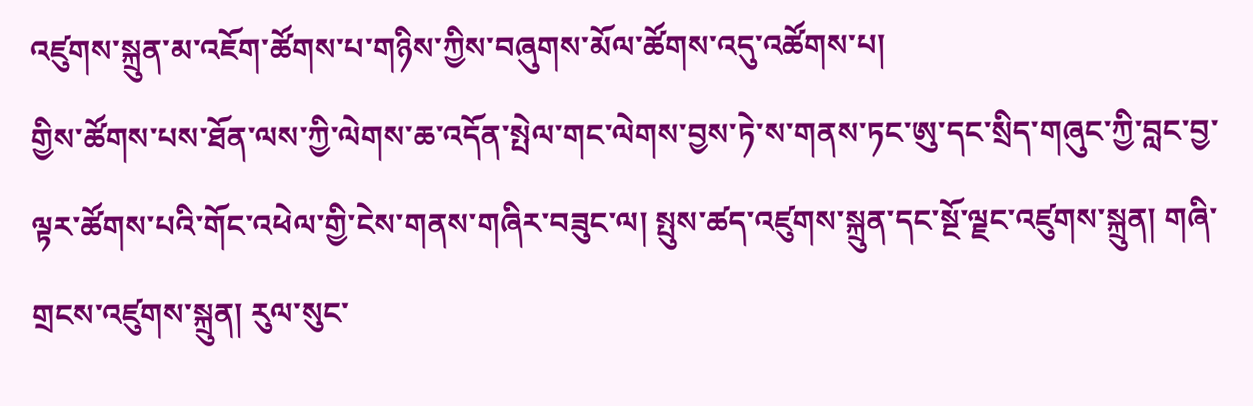འཛུགས་སྐྲུན་མ་འཇོག་ཚོགས་པ་གཉིས་ཀྱིས་བཞུགས་མོལ་ཚོགས་འདུ་འཚོགས་པ།
གྱིས་ཚོགས་པས་ཐོན་ལས་ཀྱི་ལེགས་ཆ་འདོན་སྤེལ་གང་ལེགས་བྱས་ཏེ་ས་གནས་ཏང་ཨུ་དང་སྲིད་གཞུང་ཀྱི་བླང་བྱ་ལྟར་ཚོགས་པའི་གོང་འཕེལ་གྱི་ངེས་གནས་གཞིར་བཟུང་ལ། སྤུས་ཚད་འཛུགས་སྐྲུན་དང་སྔོ་ལྗང་འཛུགས་སྐྲུན། གཞི་གྲངས་འཛུགས་སྐྲུན། རུལ་སུང་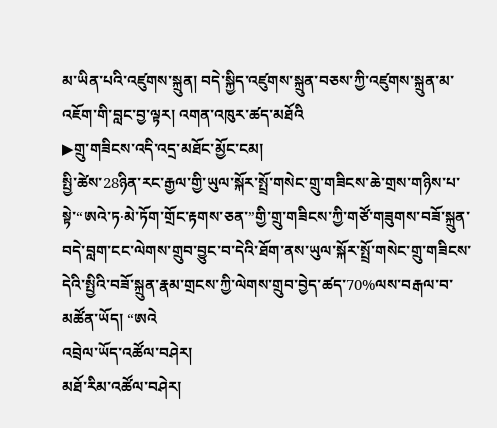མ་ཡིན་པའི་འཛུགས་སྐྲུན། བདེ་སྐྱིད་འཛུགས་སྐྲུན་བཅས་ཀྱི་འཛུགས་སྐྲུན་མ་འཇོག་གི་བླང་བྱ་ལྟར། འགན་འཁུར་ཚད་མཐོའི
▶གྲུ་གཟིངས་འདི་འདྲ་མཐོང་མྱོང་ངམ།
སྤྱི་ཚེས་28ཉིན་རང་རྒྱལ་གྱི་ཡུལ་སྐོར་སྤྲོ་གསེང་གྲུ་གཟིངས་ཆེ་གྲས་གཉིས་པ་སྟེ་“ཨའེ་ཏ·མེ་ཏོག་གྲོང་རྟགས་ཅན་”གྱི་གྲུ་གཟིངས་ཀྱི་གཙོ་གཟུགས་བཟོ་སྐྲུན་བདེ་བླག་ངང་ལེགས་གྲུབ་བྱུང་བ་དེའི་ཐོག་ནས་ཡུལ་སྐོར་སྤྲོ་གསེང་གྲུ་གཟིངས་དེའི་སྤྱིའི་བཟོ་སྐྲུན་རྣམ་གྲངས་ཀྱི་ལེགས་གྲུབ་བྱེད་ཚད་70%ལས་བརྒལ་བ་མཚོན་ཡོད། “ཨའེ
འབྲེལ་ཡོད་འཚོལ་བཤེར།
མཐོ་རིམ་འཚོལ་བཤེར།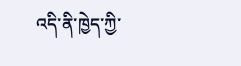འདི་ནི་ཁྱེད་ཀྱི་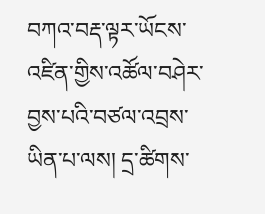བཀའ་བརྡ་ལྟར་ཡོངས་འཛིན་གྱིས་འཚོལ་བཤེར་བྱས་པའི་བཙལ་འབྲས་ཡིན་པ་ལས། དྲ་ཚིགས་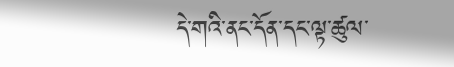དེ་གའི་ནང་དོན་དང་ལྟ་ཚུལ་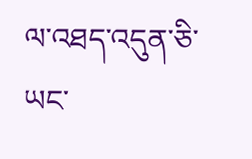ལ་འཐད་འདུན་ཅི་ཡང་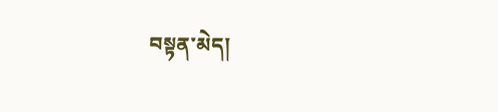བསྟན་མེད།